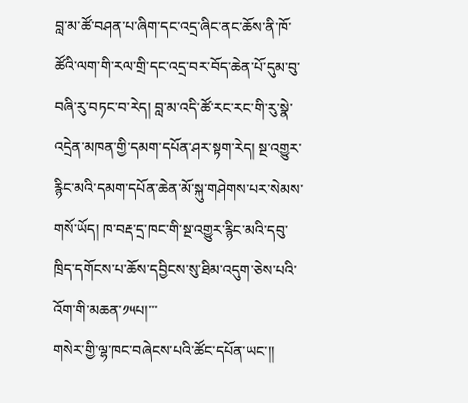བླ་མ་ཚོ་བཤན་པ་ཞིག་དང་འདྲ་ཞིང་ནང་ཆོས་ནི་ཁོ་ཚོའི་ལག་གི་རལ་གྲི་དང་འདྲ་བར་བོད་ཆེན་པོ་དུམ་བུ་བཞི་རུ་བཏང་བ་རེད། བླ་མ་འདི་ཚོ་རང་རང་གི་རུ་སྣེ་འདྲེན་མཁན་གྱི་དམག་དཔོན་ཤར་སྟག་རེད། སྔ་འགྱུར་རྙིང་མའི་དམག་དཔོན་ཆེན་མོ་སྐུ་གཤེགས་པར་སེམས་གསོ་ཡོད། ཁ་བརྡ་དྲ་ཁང་གི་སྔ་འགྱུར་རྙིང་མའི་དབུ་ཁྲིད་དགོངས་པ་ཆོས་དབྱིངས་སུ་ཐིམ་འདུག་ཅེས་པའི་འོག་གི་མཆན་༡༥པ།་་་
གསེར་གྱི་ལྷ་ཁང་བཞེངས་པའི་ཚོང་དཔོན་ཡང་།།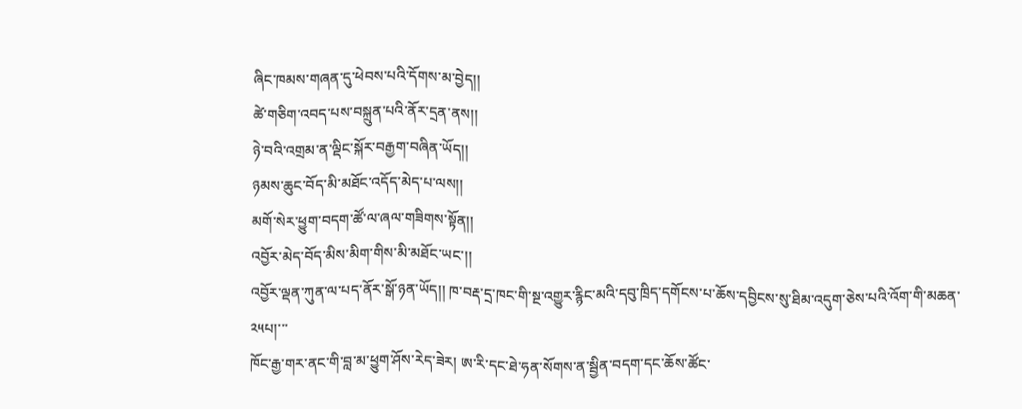ཞིང་ཁམས་གཞན་དུ་ཕེབས་པའི་དོགས་མ་བྱེད།།
ཚེ་གཅིག་འབད་པས་བསྐྲུན་པའི་ནོར་དྲན་ནས།།
ཉེ་བའི་འགྲམ་ན་ལྡིང་སྐོར་བརྒྱག་བཞིན་ཡོད།།
ཉམས་ཆུང་བོད་མི་མཐོང་འདོད་མེད་པ་ལས།།
མགོ་སེར་ཕྱུག་བདག་ཚོ་ལ་ཞལ་གཟིགས་སྟོན།།
འབྱོར་མེད་བོད་མིས་མིག་གིས་མི་མཐོང་ཡང་།།
འབྱོར་ལྡན་ཀུན་ལ་པད་ནོར་སྒོ་ཉན་ཡོད།། ཁ་བརྡ་དྲ་ཁང་གི་སྔ་འགྱུར་རྙིང་མའི་དབུ་ཁྲིད་དགོངས་པ་ཆོས་དབྱིངས་སུ་ཐིམ་འདུག་ཅེས་པའི་འོག་གི་མཆན་༢༥པ།་་་
ཁོང་རྒྱ་གར་ནང་གི་བླ་མ་ཕྱུག་ཤོས་རེད་ཟེར། ཨ་རི་དང་ཐེ་ཧན་སོགས་ན་སྦྱིན་བདག་དང་ཆོས་ཚོང་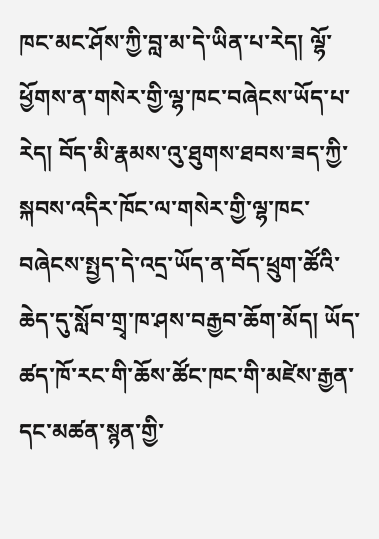ཁང་མང་ཤོས་ཀྱི་བླ་མ་དེ་ཡིན་པ་རེད། ལྷོ་ཕྱོགས་ན་གསེར་གྱི་ལྷ་ཁང་བཞེངས་ཡོད་པ་རེད། བོད་མི་རྣམས་འུ་ཐུགས་ཐབས་ཟད་ཀྱི་སྐབས་འདིར་ཁོང་ལ་གསེར་གྱི་ལྷ་ཁང་བཞེངས་སྤྱད་དེ་འདྲ་ཡོད་ན་བོད་ཕྲུག་ཚོའི་ཆེད་དུ་སློབ་གྲྭ་ཁ་ཤས་བརྒྱབ་ཆོག་མོད། ཡོད་ཚད་ཁོ་རང་གི་ཆོས་ཚོང་ཁང་གི་མཛེས་རྒྱན་དང་མཚན་སྙན་གྱི་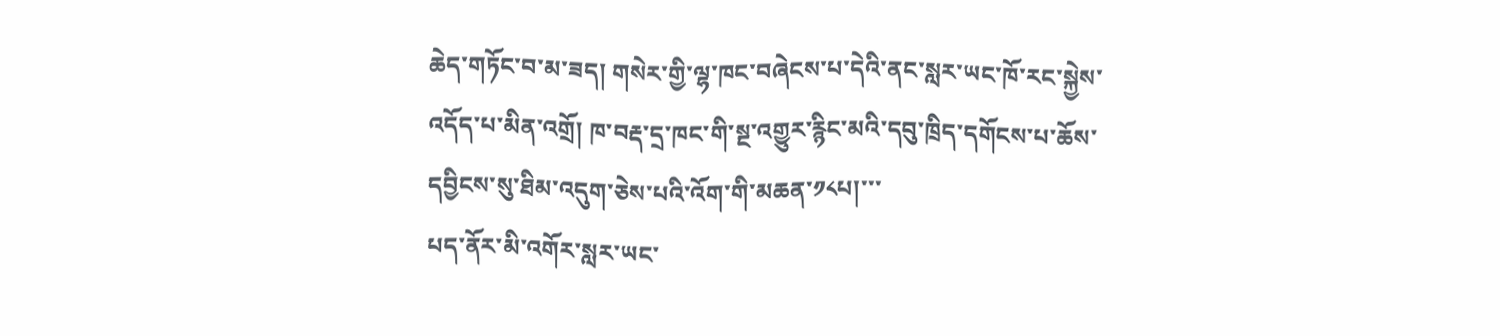ཆེད་གཏོང་བ་མ་ཟད། གསེར་གྱི་ལྷ་ཁང་བཞེངས་པ་དེའི་ནང་སླར་ཡང་ཁོ་རང་སྐྱེས་འདོད་པ་མིན་འགྲོ། ཁ་བརྡ་དྲ་ཁང་གི་སྔ་འགྱུར་རྙིང་མའི་དབུ་ཁྲིད་དགོངས་པ་ཆོས་དབྱིངས་སུ་ཐིམ་འདུག་ཅེས་པའི་འོག་གི་མཆན་༡༨པ།་་་
པད་ནོར་མི་འགོར་སླར་ཡང་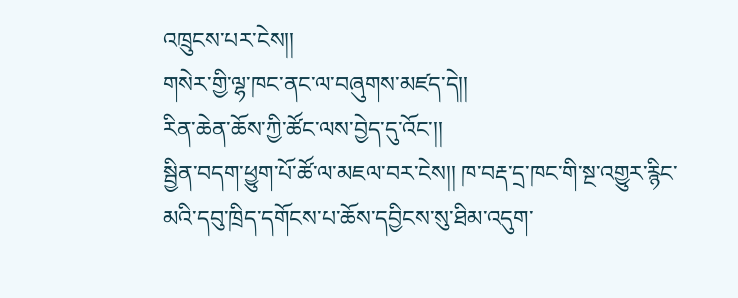འཁྲུངས་པར་ངེས།།
གསེར་གྱི་ལྷ་ཁང་ནང་ལ་བཞུགས་མཛད་དེ།།
རིན་ཆེན་ཆོས་ཀྱི་ཚོང་ལས་བྱེད་དུ་འོང་།།
སྦྱིན་བདག་ཕྱུག་པོ་ཚོ་ལ་མཇལ་བར་ངེས།། ཁ་བརྡ་དྲ་ཁང་གི་སྔ་འགྱུར་རྙིང་མའི་དབུ་ཁྲིད་དགོངས་པ་ཆོས་དབྱིངས་སུ་ཐིམ་འདུག་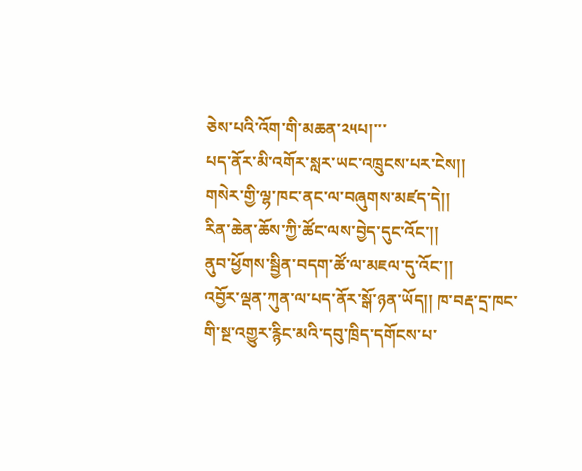ཅེས་པའི་འོག་གི་མཆན་༢༥པ།་་་
པད་ནོར་མི་འགོར་སླར་ཡང་འཁྲུངས་པར་ངེས།།
གསེར་གྱི་ལྷ་ཁང་ནང་ལ་བཞུགས་མཛད་དེ།།
རིན་ཆེན་ཆོས་ཀྱི་ཚོང་ལས་བྱེད་དུང་འོང་།།
ནུབ་ཕྱོགས་སྦྱིན་བདག་ཚོ་ལ་མཇལ་དུ་འོང་།།
འབྱོར་ལྡན་ཀུན་ལ་པད་ནོར་སྒོ་ཉན་ཡོད།། ཁ་བརྡ་དྲ་ཁང་གི་སྔ་འགྱུར་རྙིང་མའི་དབུ་ཁྲིད་དགོངས་པ་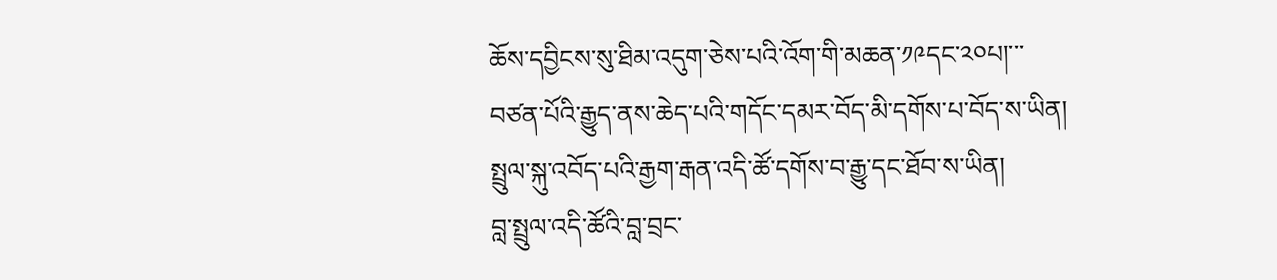ཆོས་དབྱིངས་སུ་ཐིམ་འདུག་ཅེས་པའི་འོག་གི་མཆན་༡༩དང་༢༠པ།་་་
བཙན་པོའི་རྒྱུད་ནས་ཆེད་པའི་གདོང་དམར་བོད་མི་དགོས་པ་བོད་ས་ཡིན།
སྤྲུལ་སྐུ་འབོད་པའི་རྒྱག་རྒན་འདི་ཚོ་དགོས་བ་རྒྱུ་དང་ཐོབ་ས་ཡིན།
བླ་སྤྲུལ་འདི་ཚོའི་བླ་བྲང་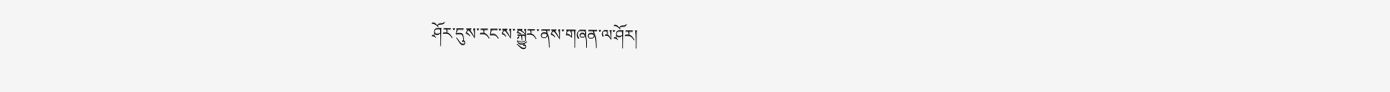ཤོར་དུས་རང་ས་སྐྱུར་ནས་གཞན་ལ་ཤོར།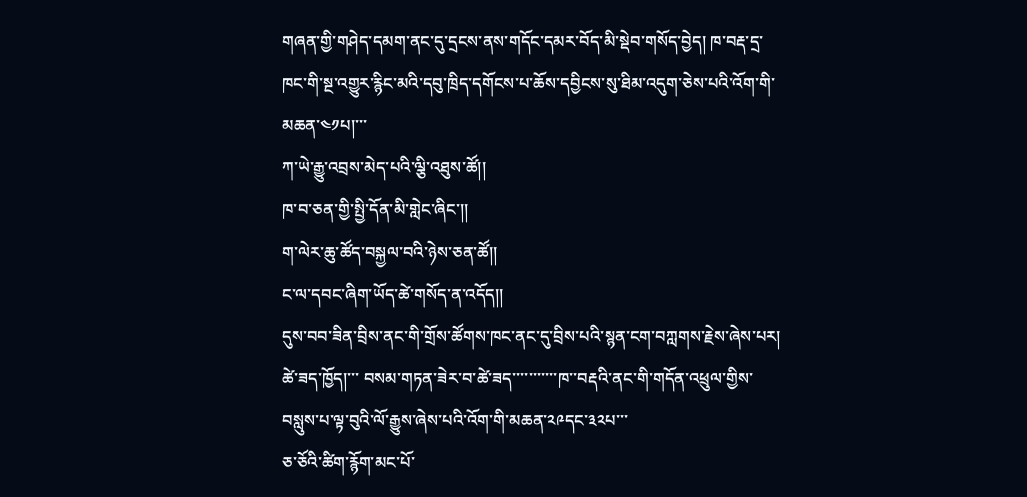གཞན་གྱི་གཤེད་དམག་ནང་དུ་དྲངས་ནས་གདོང་དམར་བོད་མི་སྡེབ་གསོད་བྱེད། ཁ་བརྡ་དྲ་ཁང་གི་སྔ་འགྱུར་རྙིང་མའི་དབུ་ཁྲིད་དགོངས་པ་ཆོས་དབྱིངས་སུ་ཐིམ་འདུག་ཅེས་པའི་འོག་གི་མཆན་༤༡པ།་་་
ཀ་ཡེ་རྒྱུ་འབྲས་མེད་པའི་ལྕི་འཐུས་ཚོ།།
ཁ་བ་ཅན་གྱི་སྤྱི་དོན་མི་གླེང་ཞིང་།།
ག་ལེར་ཆུ་ཚོད་བསྐྱལ་བའི་ཉེས་ཅན་ཚོ།།
ང་ལ་དབང་ཞིག་ཡོད་ཚེ་གསོད་ན་འདོད།།
དུས་བབ་ཟིན་བྲིས་ནང་གི་གྲོས་ཚོགས་ཁང་ནང་དུ་བྲིས་པའི་སྙན་ངག་བཀླགས་རྗེས་ཞེས་པར།
ཚེ་ཟད་ཁྱོད།་་་ བསམ་གཏན་ཟེར་བ་ཚེ་ཟད་་་་་་་་་་་ཁ་་བརྡའི་ནང་གི་གདོན་འཕྲུལ་གྱིས་བསླུས་པ་ལྟ་བུའི་ལོ་རྒྱུས་ཞེས་པའི་འོག་གི་མཆན་༢༩དང་༣༢པ་་་
ཅ་ཅོའི་ཚིག་རྙོག་མང་པོ་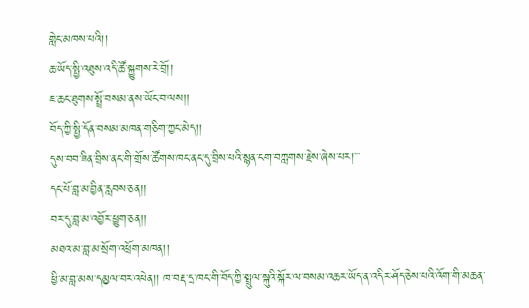གླེང་མཁས་པའི།།
ཆ་ཡོད་སྤྱི་འཐུས་འདི་ཚོ་སྐྱུགས་རེ་བྲོ།།
ཇ་ཆང་ཐུགས་སྤྲོ་བསམ་ནས་ཡོང་བ་ལས།།
བོད་ཀྱི་སྤྱི་དོན་བསམ་མཁན་གཅིག་ཀྱང་མེད།།
དུས་བབ་ཟིན་བྲིས་ནང་གི་གྲོས་ཚོགས་ཁང་ནང་དུ་བྲིས་པའི་སྙན་ངག་བཀླགས་རྗེས་ཞེས་པར།་་་
དང་པོ་བླ་མ་བྱིན་རླབས་ཅན།།
བར་དུ་བླ་མ་འབྱོར་ཕྱུག་ཅན།།
མཐའ་མ་བླ་མ་སྲོག་འཕྲོག་མཁན།།
ཕྱི་མ་བླ་མས་དམྱལ་བར་འཕེན།། ཁ་བརྡ་དྲ་ཁང་གི་བོད་ཀྱི་སྤྲུལ་སྐུའི་སྐོར་ལ་བསམ་འཆར་ཡོད་ན་འདིར་ཤོད་ཅེས་པའི་འོག་གི་མཆན་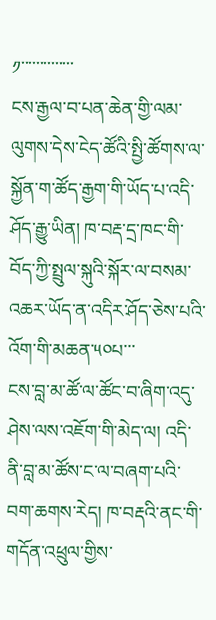༡་་་་་་་་་་་་་་
ངས་རྒྱལ་བ་པན་ཆེན་གྱི་ལམ་ལུགས་དེས་ངེད་ཚོའི་སྤྱི་ཚོགས་ལ་སྐྱོན་ག་ཚོད་རྒྱག་གི་ཡོད་པ་འདི་ཤོད་རྒྱུ་ཡིན། ཁ་བརྡ་དྲ་ཁང་གི་བོད་ཀྱི་སྤྲུལ་སྐུའི་སྐོར་ལ་བསམ་འཆར་ཡོད་ན་འདིར་ཤོད་ཅེས་པའི་འོག་གི་མཆན་༥༠པ་་་
ངས་བླ་མ་ཚོ་ལ་ཚོང་བ་ཞིག་འདུ་ཤེས་ལས་འཇོག་གི་མེད་ལ། འདི་ནི་བླ་མ་ཚོས་ང་ལ་བཞག་པའི་བག་ཆགས་རེད། ཁ་བརྡའི་ནང་གི་གདོན་འཕྲུལ་གྱིས་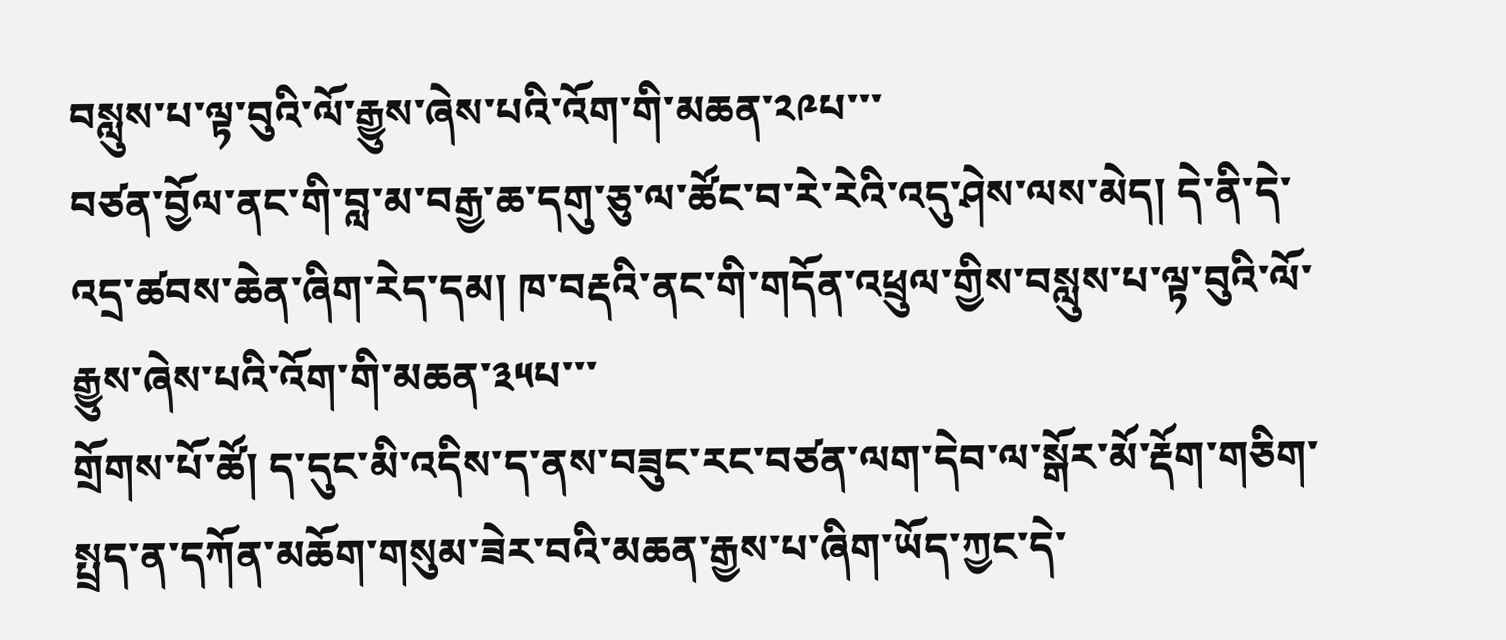བསླུས་པ་ལྟ་བུའི་ལོ་རྒྱུས་ཞེས་པའི་འོག་གི་མཆན་༢༩པ་་་
བཙན་བྱོལ་ནང་གི་བླ་མ་བརྒྱ་ཆ་དགུ་ཅུ་ལ་ཚོང་བ་རེ་རེའི་འདུ་ཤེས་ལས་མེད། དེ་ནི་དེ་འདྲ་ཚབས་ཆེན་ཞིག་རེད་དམ། ཁ་བརྡའི་ནང་གི་གདོན་འཕྲུལ་གྱིས་བསླུས་པ་ལྟ་བུའི་ལོ་རྒྱུས་ཞེས་པའི་འོག་གི་མཆན་༣༥པ་་་
གྲོགས་པོ་ཚོ། ད་དུང་མི་འདིས་ད་ནས་བཟུང་རང་བཙན་ལག་དེབ་ལ་སྒོར་མོ་རྡོག་གཅིག་སྤྲད་ན་དཀོན་མཆོག་གསུམ་ཟེར་བའི་མཆན་རྒྱས་པ་ཞིག་ཡོད་ཀྱང་དེ་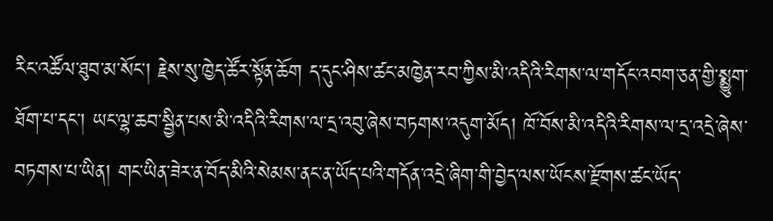རིང་འཚོལ་ཐུབ་མ་སོང་། རྗེས་སུ་ཁྱེད་ཚོར་སྟོན་ཆོག ད་དུང་ཤིས་ཚང་མཁྱེན་རབ་ཀྱིས་མི་འདིའི་རིགས་ལ་གདོང་འབག་ཅན་གྱི་སྨྱུག་ཐོག་པ་དང་། ཡང་ལྷ་ཆབ་སྦྱིན་པས་མི་འདིའི་རིགས་ལ་དྲ་འབུ་ཞེས་བཏགས་འདུག་མོད། ཁོ་བོས་མི་འདིའི་རིགས་ལ་དྲ་འདྲེ་ཞེས་བཏགས་པ་ཡིན། གང་ཡིན་ཟེར་ན་བོད་མིའི་སེམས་ནང་ན་ཡོད་པའི་གདོན་འདྲེ་ཞིག་གི་བྱེད་ལས་ཡོངས་རྫོགས་ཚང་ཡོད་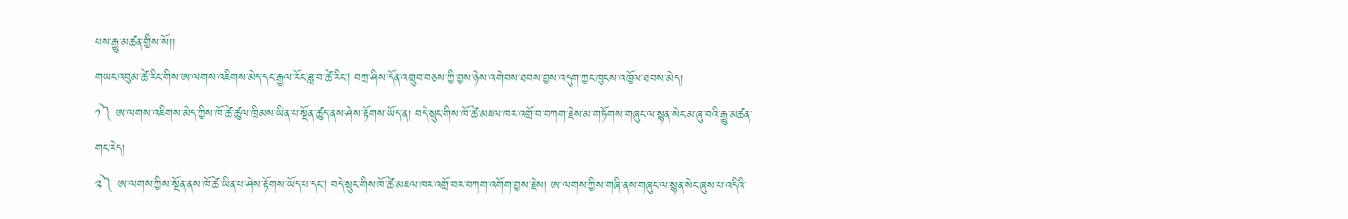པས་རྒྱུ་མཚན་གྱིས་སོ།།
གཡང་འབུམ་ཚེ་རིང་གིས་ཨ་ལགས་འཇིགས་མེད་དང་རྒྱལ་རོང་ཟླ་བ་ཚེ་རིང། བཀྲ་ཤིས་དོན་འགྲུབ་བཅས་ཀྱི་བྱས་ཉེས་འགེབས་ཐབས་བྱས་འདུག་ཀྱང་ཁུངས་འཁྱོལ་ཐབས་མེད།
༡༽ ཨ་ལགས་འཇིགས་མེད་ཀྱིས་ཁོ་ཚེ་ཚུལ་ཁྲིམས་ཡིན་པ་སྔོན་ཚུད་ནས་ཤེས་རྟོགས་ཡོད་ན། བདེ་སྲུང་གིས་ཁོ་ཚེ་མཇལ་ཁར་འགྲོ་བ་བཀག་རྗེས་མ་གཏོགས་གཞུང་ལ་སྙན་སེང་མ་ཞུ་བའི་རྒྱུ་མཚན་གང་རེད།
༢༽ ཨ་ལགས་ཀྱིས་སྔོན་ནས་ཁོ་ཚེ་ཡིན་པ་ཤེས་རྟོགས་ཡོད་པ་དང། བདེ་སྲུང་གིས་ཁོ་ཚེ་མཇལ་ཁར་འགྲོ་བར་བཀག་འགོག་བྱས་རྗེས། ཨ་ལགས་ཀྱིས་གཞི་ནས་གཞུང་ལ་སྙན་སེང་ཞུས་པ་འདིའི་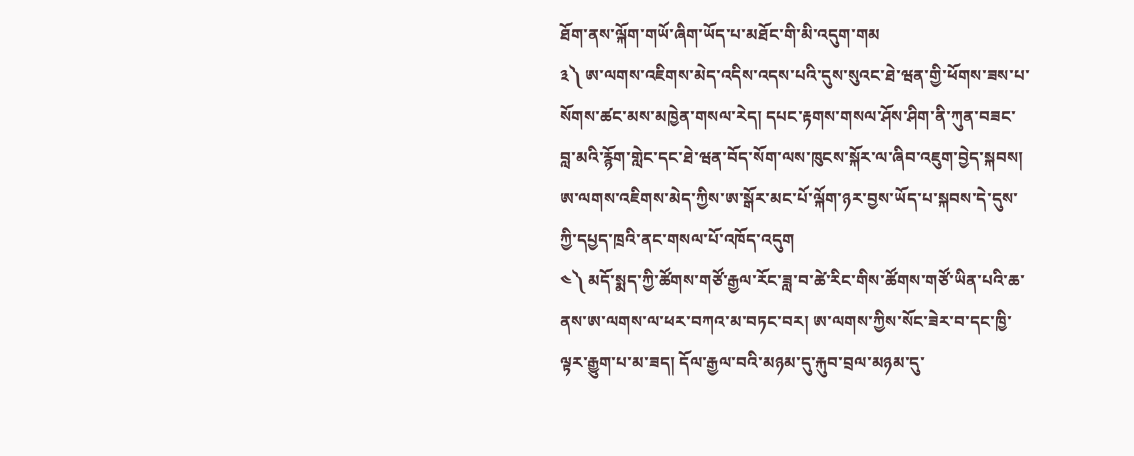ཐོག་ནས་ལྐོག་གཡོ་ཞིག་ཡོད་པ་མཐོང་གི་མི་འདུག་གམ
༣༽ ཨ་ལགས་འཇིགས་མེད་འདིས་འདས་པའི་དུས་སུའང་ཐེ་ཝན་གྱི་ཕོགས་ཟས་པ་སོགས་ཚང་མས་མཁྱེན་གསལ་རེད། དཔང་རྟགས་གསལ་ཤོས་ཤིག་ནི་ཀུན་བཟང་བླ་མའི་རྙོག་གླེང་དང་ཐེ་ཝན་བོད་སོག་ལས་ཁུངས་སྐོར་ལ་ཞིབ་འཇུག་བྱེད་སྐབས། ཨ་ལགས་འཇིགས་མེད་ཀྱིས་ཨ་སྒོར་མང་པོ་ལྐོག་ཉར་བྱས་ཡོད་པ་སྐབས་དེ་དུས་ཀྱི་དཔྱད་ཁྲའི་ནང་གསལ་པོ་འཁོད་འདུག
༤༽ མདོ་སྨད་ཀྱི་ཚོགས་གཙོ་རྒྱལ་རོང་ཟླ་བ་ཚེ་རིང་གིས་ཚོགས་གཙོ་ཡིན་པའི་ཆ་ནས་ཨ་ལགས་ལ་ཕར་བཀའ་མ་བཏང་བར། ཨ་ལགས་ཀྱིས་སོང་ཟེར་བ་དང་ཁྱི་ལྟར་རྒྱུག་པ་མ་ཟད། དོལ་རྒྱལ་བའི་མཉམ་དུ་རྐུབ་བྲལ་མཉམ་དུ་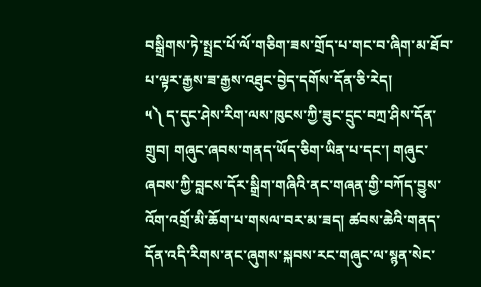བསྒྲིགས་ཏེ་སྤྲང་པོ་ལོ་གཅིག་ཟས་གྲོད་པ་གང་བ་ཞིག་མ་ཐོབ་པ་ལྟར་རྒྱས་ཟ་རྒྱས་འཐུང་བྱེད་དགོས་དོན་ཅི་རེད།
༥༽ ད་དུང་ཤེས་རིག་ལས་ཁུངས་ཀྱི་ཟུང་དྲུང་བཀྲ་ཤིས་དོན་གྲུབ། གཞུང་ཞབས་གནད་ཡོད་ཅིག་ཡིན་པ་དང་། གཞུང་ཞབས་ཀྱི་བླངས་དོར་སྒྲིག་གཞིའི་ནང་གཞན་གྱི་བཀོད་བྱུས་འོག་འགྲོ་མི་ཆོག་པ་གསལ་བར་མ་ཟད། ཚབས་ཆེའི་གནད་དོན་འདི་རིགས་ནང་ཞུགས་སྐབས་རང་གཞུང་ལ་སྙན་སེང་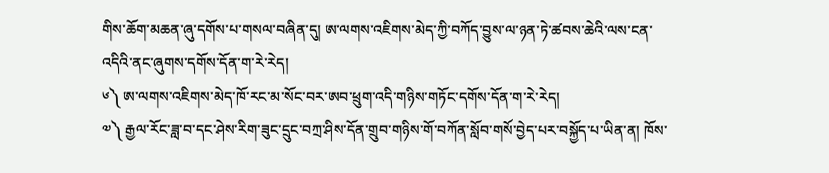གིས་ཆོག་མཆན་ཞུ་དགོས་པ་གསལ་བཞིན་དུ། ཨ་ལགས་འཇིགས་མེད་ཀྱི་བཀོད་བྱུས་ལ་ཉན་ཏེ་ཚབས་ཆེའི་ལས་ངན་འདིའི་ནང་ཞུགས་དགོས་དོན་ག་རེ་རེད།
༦༽ ཨ་ལགས་འཇིགས་མེད་ཁོ་རང་མ་སོང་བར་ཨབ་ཕྲུག་འདི་གཉིས་གཏོང་དགོས་དོན་ག་རེ་རེད།
༧༽ རྒྱལ་རོང་ཟླ་བ་དང་ཤེས་རིག་ཟུང་དྲུང་བཀྲ་ཤིས་དོན་གྲུབ་གཉིས་གོ་བཀོན་སློབ་གསོ་བྱེད་པར་བསྐྱོད་པ་ཡིན་ན། ཁོས་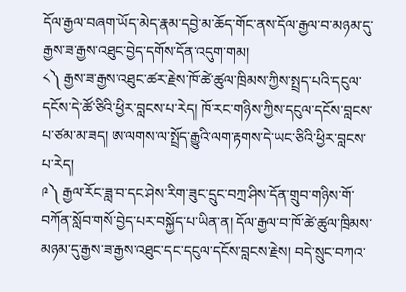དོལ་རྒྱལ་བཞག་ཡོད་མེད་རྣམ་དབྱེ་མ་ཆོད་གོང་ནས་དོལ་རྒྱལ་བ་མཉམ་དུ་རྒྱས་ཟ་རྒྱས་འཐུང་བྱེད་དགོས་དོན་འདུག་གམ།
༨༽ རྒྱས་ཟ་རྒྱས་འཐུང་ཚར་རྗེས་ཁོ་ཚེ་ཚུལ་ཁྲིམས་ཀྱིས་སྤྲད་པའི་དངུལ་དངོས་དེ་ཚོ་ཅིའི་ཕྱིར་བླངས་པ་རེད། ཁོ་རང་གཉིས་ཀྱིས་དངུལ་དངོས་བླངས་པ་ཙམ་མ་ཟད། ཨ་ལགས་ལ་སྤྲོད་རྒྱུའི་ལག་རྟགས་དེ་ཡང་ཅིའི་ཕྱིར་བླངས་པ་རེད།
༩༽ རྒྱལ་རོང་ཟླ་བ་དང་ཤེས་རིག་ཟུང་དྲུང་བཀྲ་ཤིས་དོན་གྲུབ་གཉིས་གོ་བཀོན་སློབ་གསོ་བྱེད་པར་བསྐྱོད་པ་ཡིན་ན། དོལ་རྒྱལ་བ་ཁོ་ཚེ་ཚུལ་ཁྲིམས་མཉམ་དུ་རྒྱས་ཟ་རྒྱས་འཐུང་དང་དངུལ་དངོས་བླངས་རྗེས། བདེ་སྲུང་བཀའ་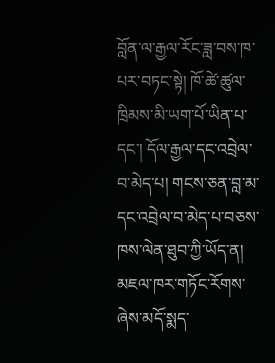བློན་ལ་རྒྱལ་རོང་ཟླ་བས་ཁ་པར་བཏང་སྟེ། ཁོ་ཚེ་ཚུལ་ཁྲིམས་མི་ཡག་པོ་ཡིན་པ་དང་། དོལ་རྒྱལ་དང་འབྲེལ་བ་མེད་པ། གངས་ཅན་བླ་མ་དང་འབྲེལ་བ་མེད་པ་བཅས་ཁས་ལེན་ཐུབ་ཀྱི་ཡོད་ན། མཇལ་ཁར་གཏོང་རོགས་ཞེས་མདོ་སྨད་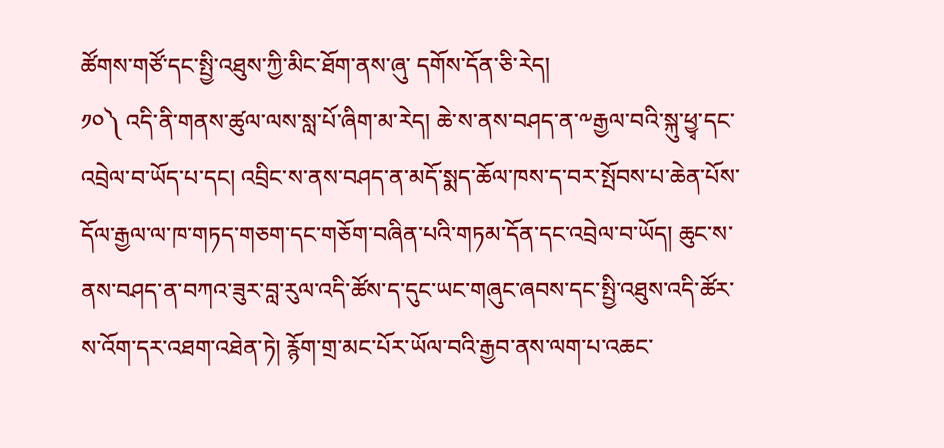ཚོགས་གཙོ་དང་སྤྱི་འཐུས་ཀྱི་མིང་ཐོག་ནས་ཞུ་ དགོས་དོན་ཅི་རེད།
༡༠༽ འདི་ནི་གནས་ཚུལ་ལས་སླ་པོ་ཞིག་མ་རེད། ཆེ་ས་ནས་བཤད་ན་༸རྒྱལ་བའི་སྐུ་ཕྱྭ་དང་འབྲེལ་བ་ཡོད་པ་དང། འབྲིང་ས་ནས་བཤད་ན་མདོ་སྨད་ཆོལ་ཁས་ད་བར་སྤོབས་པ་ཆེན་པོས་དོལ་རྒྱལ་ལ་ཁ་གཏད་གཅག་དང་གཅོག་བཞིན་པའི་གཏམ་དོན་དང་འབྲེལ་བ་ཡོད། ཆུང་ས་ནས་བཤད་ན་བཀའ་ཟུར་བླ་རུལ་འདི་ཚོས་ད་དུང་ཡང་གཞུང་ཞབས་དང་སྤྱི་འཐུས་འདི་ཚོར་ས་འོག་དར་འཐག་འཐེན་ཏེ། རྙོག་གྲ་མང་པོར་ཡོལ་བའི་རྒྱབ་ནས་ལག་པ་འཆང་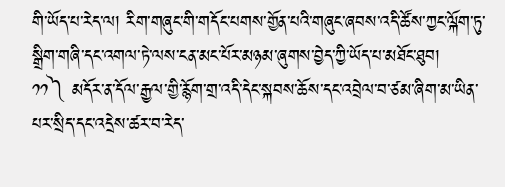གི་ཡོད་པ་རེད་ལ། རིག་གཞུང་གི་གདོང་པགས་གྱོན་པའི་གཞུང་ཞབས་འདི་ཚོས་ཀྱང་ལྐོག་ཏུ་སྒྲིག་གཞི་དང་འགལ་ཏེ་ལས་ངན་མང་པོར་མཉམ་ཞུགས་བྱེད་ཀྱི་ཡོད་པ་མཐོང་ཐུབ།
༡༡༽ མདོར་ན་དོལ་རྒྱལ་གྱི་རྙོག་གྲ་འདི་དེང་སྐབས་ཆོས་དང་འབྲེལ་བ་ཙམ་ཞིག་མ་ཡིན་པར་སྲིད་དང་འདྲེས་ཚར་བ་རེད་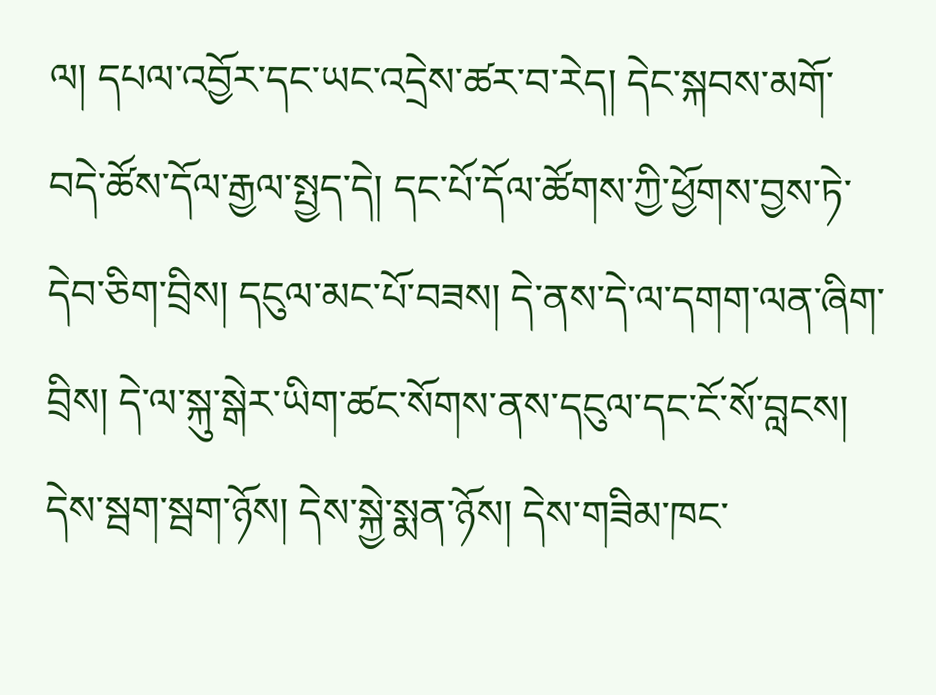ལ། དཔལ་འབྱོར་དང་ཡང་འདྲེས་ཚར་བ་རེད། དེང་སྐབས་མགོ་བདེ་ཚོས་དོལ་རྒྱལ་སྤྱད་དེ། དང་པོ་དོལ་ཚོགས་ཀྱི་ཕྱོགས་བྱས་ཏེ་དེབ་ཅིག་བྲིས། དངུལ་མང་པོ་བཟས། དེ་ནས་དེ་ལ་དགག་ལན་ཞིག་བྲིས། དེ་ལ་སྐུ་སྒེར་ཡིག་ཚང་སོགས་ནས་དངུལ་དང་ངོ་སོ་བླངས། དེས་སྦག་སྦག་ཉོས། དེས་སྐྱེ་སྨན་ཉོས། དེས་གཟིམ་ཁང་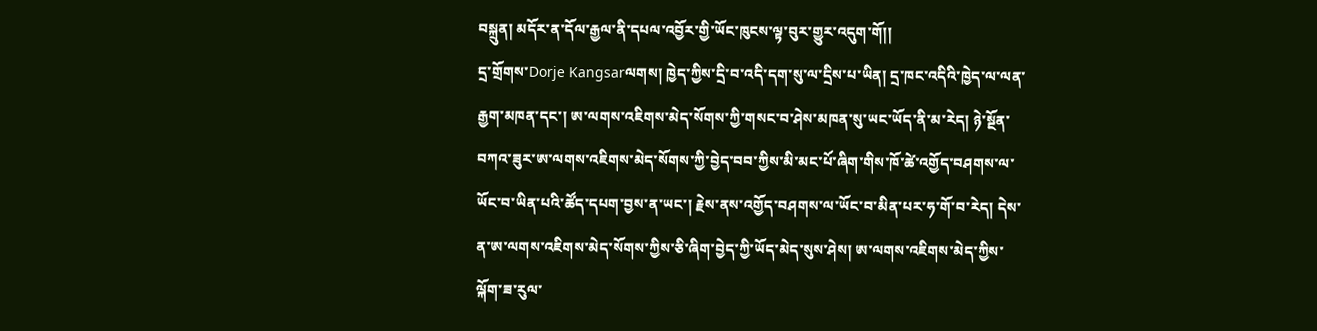བསྐྲུན། མདོར་ན་དོལ་རྒྱལ་ནི་དཔལ་འབྱོར་གྱི་ཡོང་ཁུངས་ལྟ་བུར་གྱུར་འདུག་གོ།།
དྲ་གྲོགས་Dorje Kangsarལགས། ཁྱེད་ཀྱིས་དྲི་བ་འདི་དག་སུ་ལ་དྲིས་པ་ཡིན། དྲ་ཁང་འདིའི་ཁྱེད་ལ་ལན་རྒྱག་མཁན་དང་། ཨ་ལགས་འཇིགས་མེད་སོགས་ཀྱི་གསང་བ་ཤེས་མཁན་སུ་ཡང་ཡོད་ནི་མ་རེད། ཉེ་སྔོན་བཀའ་ཟུར་ཨ་ལགས་འཇིགས་མེད་སོགས་ཀྱི་བྱེད་བབ་ཀྱིས་མི་མང་པོ་ཞིག་གིས་ཁོ་ཚེ་འགྱོད་བཤགས་ལ་ཡོང་བ་ཡིན་པའི་ཚོད་དཔག་བྱས་ན་ཡང་། རྗེས་ནས་འགྱོད་བཤགས་ལ་ཡོང་བ་མིན་པར་ཧ་གོ་བ་རེད། དེས་ན་ཨ་ལགས་འཇིགས་མེད་སོགས་ཀྱིས་ཅི་ཞིག་བྱེད་ཀྱི་ཡོད་མེད་སུས་ཤེས། ཨ་ལགས་འཇིགས་མེད་ཀྱིས་ལྐོག་ཟ་རུལ་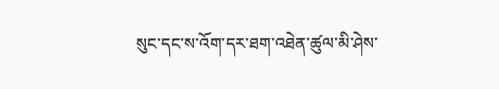སུང་དང་ས་འོག་དར་ཐག་འཐེན་ཚུལ་མི་ཤེས་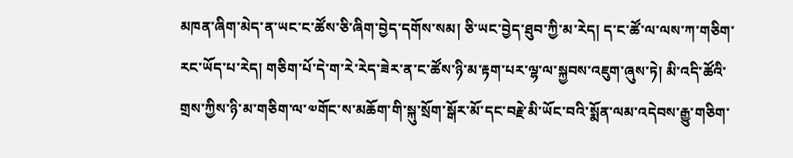མཁན་ཞིག་མེད་ན་ཡང་ང་ཚོས་ཅི་ཞིག་བྱེད་དགོས་སམ། ཅི་ཡང་བྱེད་ཐུབ་ཀྱི་མ་རེད། ད་ང་ཚོ་ལ་ལས་ཀ་གཅིག་རང་ཡོད་པ་རེད། གཅིག་པོ་དེ་ག་རེ་རེད་ཟེར་ན་ང་ཚོས་ཉི་མ་རྟག་པར་ལྷ་ལ་སྐྱབས་འཇུག་ཞུས་ཏེ། མི་འདི་ཚོའི་གྲས་ཀྱིས་ཉི་མ་གཅིག་ལ་༧གོང་ས་མཆོག་གི་སྐུ་སྲོག་སྒོར་མོ་དང་བརྗེ་མི་ཡོང་བའི་སྨོན་ལམ་འདེབས་རྒྱུ་གཅིག་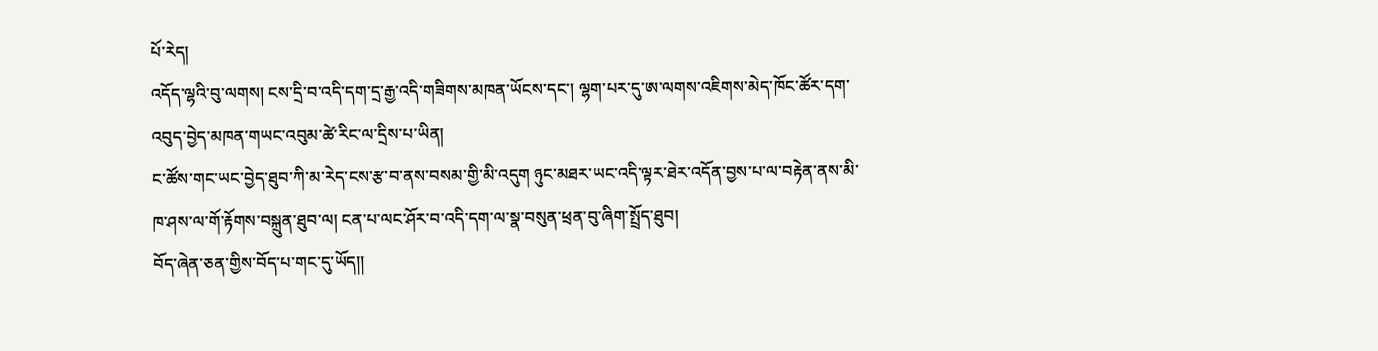པོ་རེད།
འདོད་ལྷའི་བུ་ལགས། ངས་དྲི་བ་འདི་དག་དྲ་རྒྱ་འདི་གཟིགས་མཁན་ཡོངས་དང་། ལྷག་པར་དུ་ཨ་ལགས་འཇིགས་མེད་ཁོང་ཚོར་དག་འབུད་བྱེད་མཁན་གཡང་འབུམ་ཚེ་རིང་ལ་དྲིས་པ་ཡིན།
ང་ཚོས་གང་ཡང་བྱེད་ཐུབ་ཀི་མ་རེད་ངས་རྩ་བ་ནས་བསམ་གྱི་མི་འདུག ཉུང་མཐར་ཡང་འདི་ལྟར་ཐེར་འདོན་བྱས་པ་ལ་བརྟེན་ནས་མི་ཁ་ཤས་ལ་གོ་རྟོགས་བསྐྲུན་ཐུབ་ལ། ངན་པ་ལང་ཤོར་བ་འདི་དག་ལ་སྣ་བསུན་ཕྲན་བུ་ཞིག་སྤྲོད་ཐུབ།
བོད་ཞེན་ཅན་གྱིས་བོད་པ་གང་དུ་ཡོད།།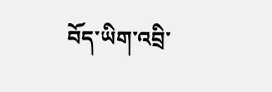བོད་ཡིག་འབྲི་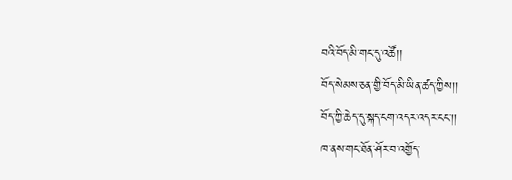བའི་བོད་མི་གང་དུ་འཚོ།།
བོད་སེམས་ཅན་གྱི་བོད་མི་ཡིན་ཚད་ཀྱིས།།
བོད་ཀྱི་ཆེད་དུ་སྐད་ངག་འདར་འདར་ངང་།།
ཁ་ནས་གང་ཐོན་ཤོར་བ་འགྱོད་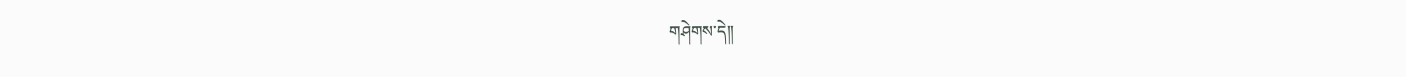གཤེགས་དེ།།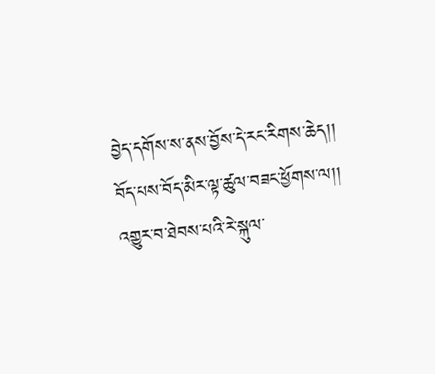བྱེད་དགོས་ས་ནས་བྱོས་དེ་རང་རིགས་ཆེད།།
བོད་པས་བོད་མིར་ལྟ་ཚུལ་བཟང་ཕྱོགས་ལ།།
འགྱུར་བ་ཐེབས་པའི་རེ་སྐུལ་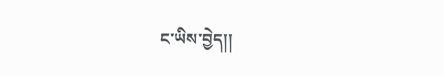ང་ཡིས་བྱེད།།